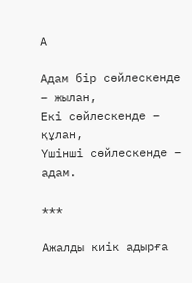А

Адам бір сөйлескенде – жылан,
Екі сөйлескенде – құлан,
Үшінші сөйлескенде – адам.

***

Ажалды киік адырға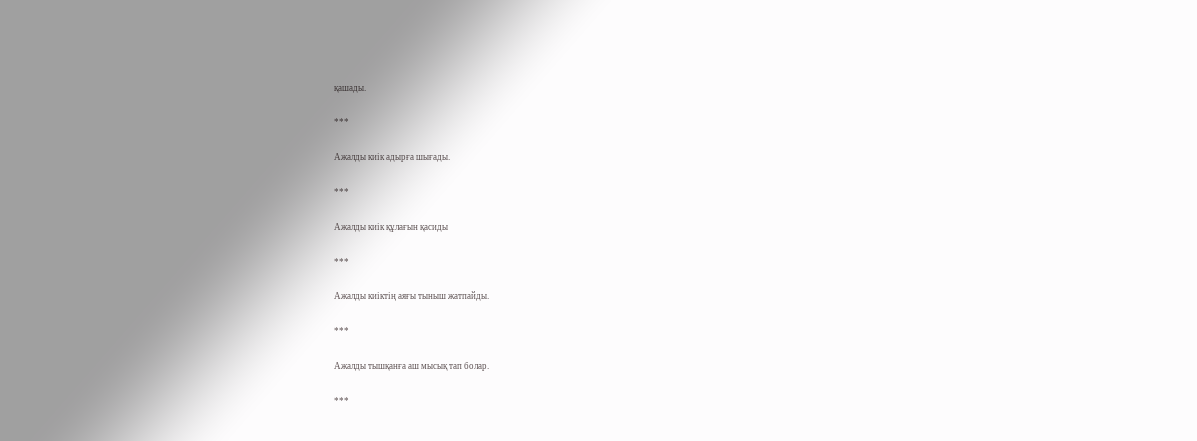қашады.

***

Ажалды киік адырға шығады.

***

Ажалды киік құлағын қасиды

***

Ажалды киіктің аяғы тыныш жатпайды.

***

Ажалды тышқанға аш мысық тап болар.

***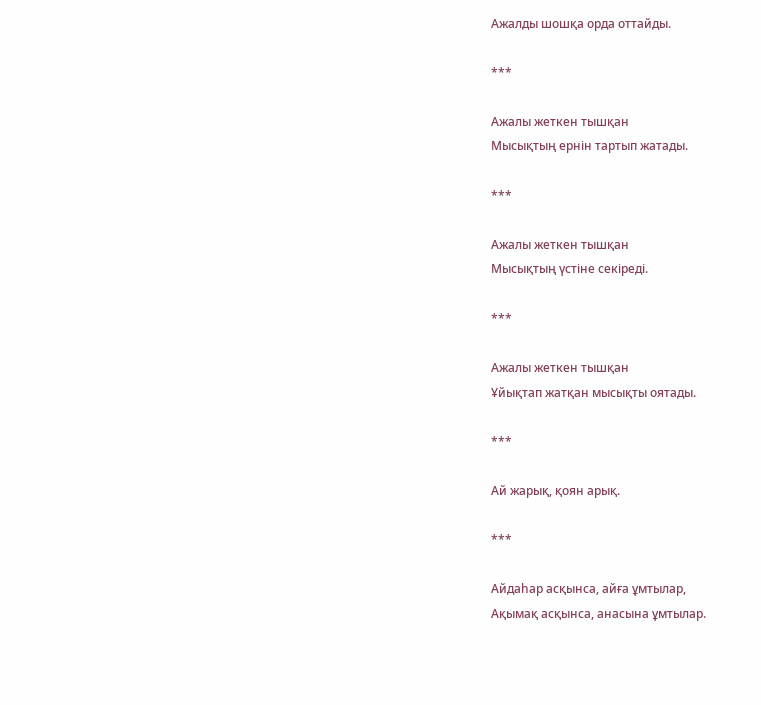Ажалды шошқа орда оттайды.

***

Ажалы жеткен тышқан
Мысықтың ернін тартып жатады.

***

Ажалы жеткен тышқан
Мысықтың үстіне секіреді.

***

Ажалы жеткен тышқан
Ұйықтап жатқан мысықты оятады.

***

Ай жарық, қоян арық.

***

Айдаһар асқынса, айға ұмтылар,
Ақымақ асқынса, анасына ұмтылар.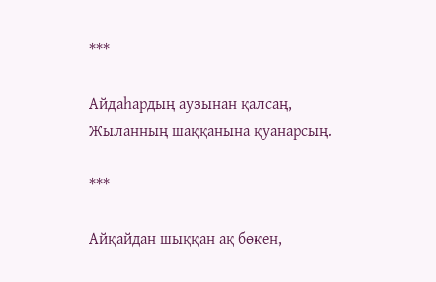***

Айдаһардың аузынан қалсаң,
Жыланның шаққанына қуанарсың.

***

Айқайдан шыққан ақ бөкен,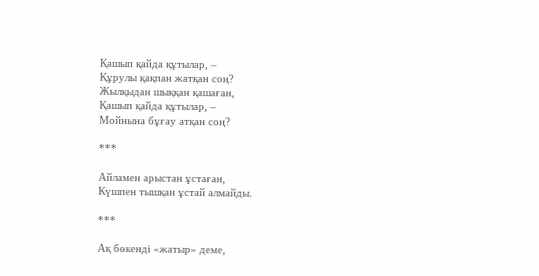Қашып қайда құтылар, –
Құрулы қақпан жатқан соң?
Жылқыдан шыққан қашаған,
Қашып қайда құтылар, –
Мойнына бұғау атқан соң?

***

Айламен арыстан ұстаған,
Күшпен тышқан ұстай алмайды.

***

Ақ бөкенді «жатыр» деме,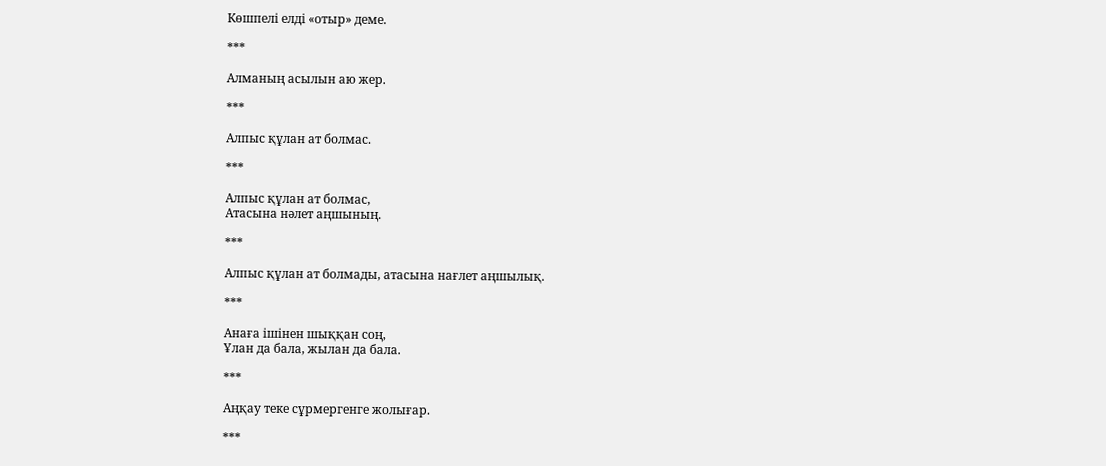Көшпелі елді «отыр» деме.

***

Алманың асылын аю жер.

***

Алпыс құлан ат болмас.

***

Алпыс құлан ат болмас,
Атасына нәлет аңшының.

***

Алпыс құлан ат болмады, атасына нағлет аңшылық.

***

Анаға ішінен шыққан соң,
Ұлан да бала, жылан да бала.

***

Аңқау теке сұрмергенге жолығар.

***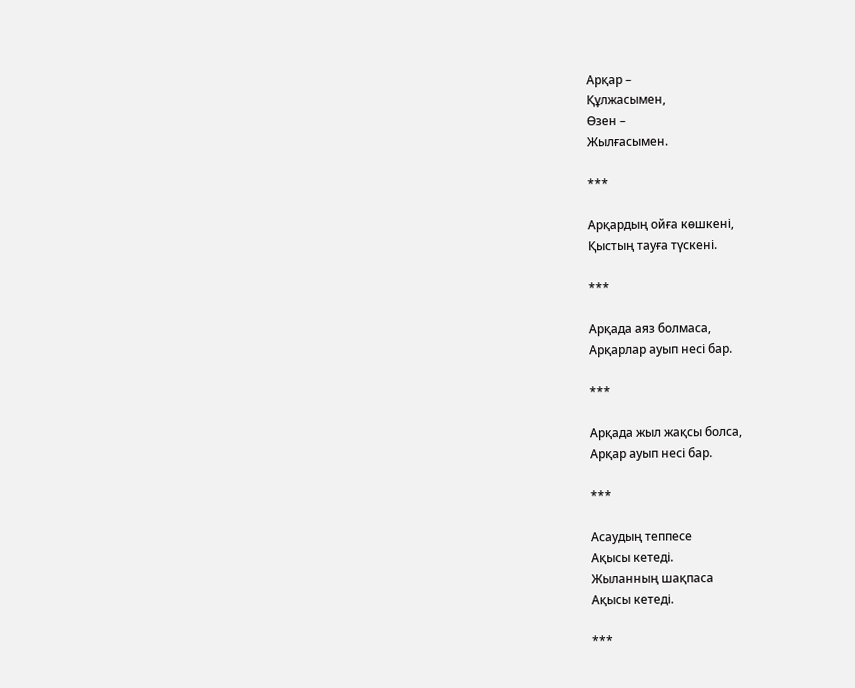Арқар –
Құлжасымен,
Өзен –
Жылғасымен.

***

Арқардың ойға көшкені,
Қыстың тауға түскені.

***

Арқада аяз болмаса,
Арқарлар ауып несі бар.

***

Арқада жыл жақсы болса,
Арқар ауып несі бар.

***

Асаудың теппесе
Ақысы кетеді.
Жыланның шақпаса
Ақысы кетеді.

***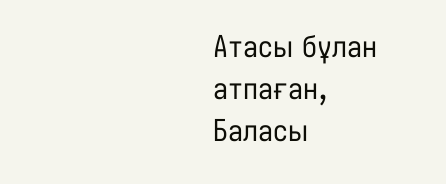Атасы бұлан атпаған,
Баласы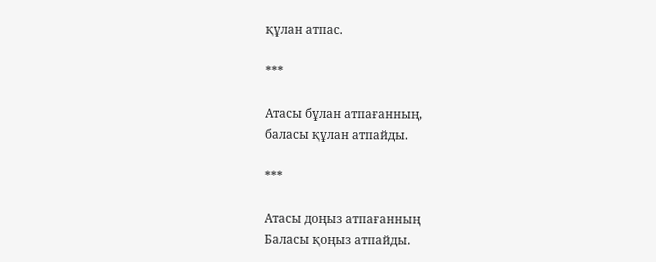құлан атпас.

***

Атасы бұлан атпағанның,
баласы құлан атпайды.

***

Атасы доңыз атпағанның
Баласы қоңыз атпайды.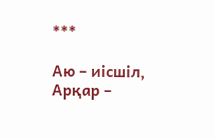***

Аю – иісшіл,
Арқар –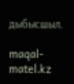дыбысшыл.

maqal-matel.kz